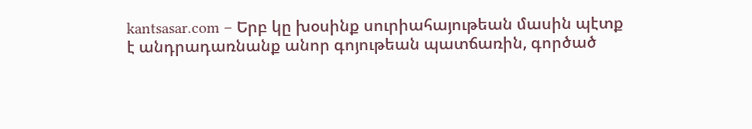kantsasar.com – Երբ կը խօսինք սուրիահայութեան մասին պէտք է անդրադառնանք անոր գոյութեան պատճառին, գործած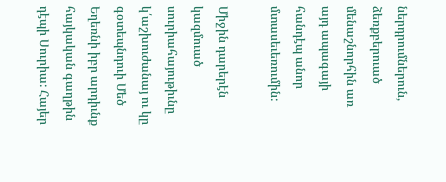ներդրումներուն, ձեռքբերուած մենաշնորհին առ այդ ապագայի հանդէպ անոր մտասեւեռումին:

Միջին դարերէն կազմուած սուրիահայութիւնը կ՛աշխուժանայ ու կը գօտեպնդուի Մեծ Եղեռնի իբր արդիւնք հայկական գաղթին դէպի Սուրիա: Հայեր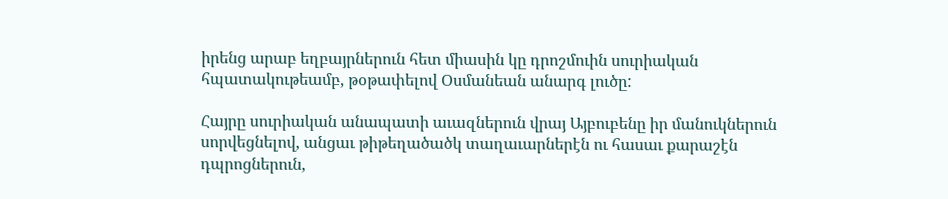իրենց արաբ եղբայրներուն հետ միասին կը դրոշմուին սուրիական հպատակութեամբ, թօթափելով Օսմանեան անարգ լուծը:

Հայրը սուրիական անապատի աւազներուն վրայ Այբուբենը իր մանուկներուն սորվեցնելով, անցաւ թիթեղածածկ տաղաւարներէն ու հասաւ քարաշէն դպրոցներուն,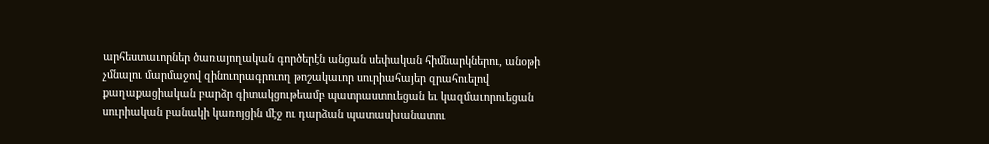արհեստաւորներ ծառայողական գործերէն անցան սեփական հիմնարկներու, անօթի չմնալու մարմաջով զինուորագրուող թոշակաւոր սուրիահայեր զրահուելով քաղաքացիական բարձր գիտակցութեամբ պատրաստուեցան եւ կազմաւորուեցան սուրիական բանակի կառոյցին մէջ ու դարձան պատասխանատու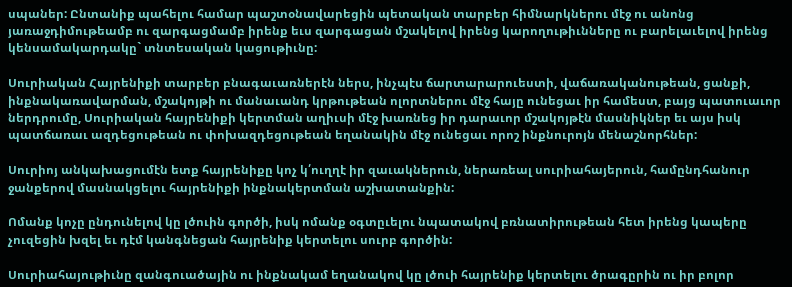սպաներ: Ընտանիք պահելու համար պաշտօնավարեցին պետական տարբեր հիմնարկներու մէջ ու անոնց յառաջդիմութեամբ ու զարգացմամբ իրենք եւս զարգացան մշակելով իրենց կարողութիւնները ու բարելաւելով իրենց կենսամակարդակը` տնտեսական կացութիւնը:

Սուրիական Հայրենիքի տարբեր բնագաւառներէն ներս, ինչպէս ճարտարարուեստի, վաճառականութեան, ցանքի, ինքնակառավարման, մշակոյթի ու մանաւանդ կրթութեան ոլորտներու մէջ հայը ունեցաւ իր համեստ, բայց պատուաւոր ներդրումը, Սուրիական հայրենիքի կերտման աղիւսի մէջ խառնեց իր դարաւոր մշակոյթէն մասնիկներ եւ այս իսկ պատճառաւ ազդեցութեան ու փոխազդեցութեան եղանակին մէջ ունեցաւ որոշ ինքնուրոյն մենաշնորհներ:

Սուրիոյ անկախացումէն ետք հայրենիքը կոչ կ՛ուղղէ իր զաւակներուն, ներառեալ սուրիահայերուն, համընդհանուր ջանքերով մասնակցելու հայրենիքի ինքնակերտման աշխատանքին:

Ոմանք կոչը ընդունելով կը լծուին գործի, իսկ ոմանք օգտըւելու նպատակով բռնատիրութեան հետ իրենց կապերը չուզեցին խզել եւ դէմ կանգնեցան հայրենիք կերտելու սուրբ գործին:

Սուրիահայութիւնը զանգուածային ու ինքնակամ եղանակով կը լծուի հայրենիք կերտելու ծրագըրին ու իր բոլոր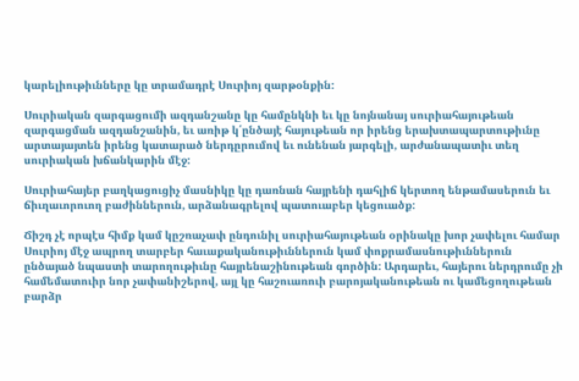կարելիութիւնները կը տրամադրէ Սուրիոյ զարթօնքին:

Սուրիական զարգացումի ազդանշանը կը համընկնի եւ կը նոյնանայ սուրիահայութեան զարգացման ազդանշանին, եւ առիթ կ՛ընծայէ հայութեան որ իրենց երախտապարտութիւնը արտայայտեն իրենց կատարած ներդըրումով եւ ունենան յարգելի, արժանապատիւ տեղ սուրիական խճանկարին մէջ:

Սուրիահայեր բաղկացուցիչ մասնիկը կը դառնան հայրենի դահլիճ կերտող ենթամասերուն եւ ճիւղաւորուող բաժիններուն, արձանագրելով պատուաբեր կեցուածք:

Ճիշդ չէ որպէս հիմք կամ կըշռաչափ ընդունիլ սուրիահայութեան օրինակը խոր չափելու համար Սուրիոյ մէջ ապրող տարբեր հաւաքականութիւններուն կամ փոքրամասնութիւններուն ընծայած նպաստի տարողութիւնը հայրենաշինութեան գործին: Արդարեւ, հայերու ներդրումը չի համեմատուիր նոր չափանիշերով, այլ կը հաշուառուի բարոյականութեան ու կամեցողութեան բարձր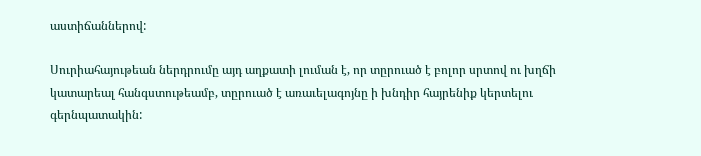աստիճաններով:

Սուրիահայութեան ներդրումը այդ աղքատի լուման է, որ տըրուած է բոլոր սրտով ու խղճի կատարեալ հանգստութեամբ, տըրուած է առաւելագոյնը ի խնդիր հայրենիք կերտելու գերնպատակին: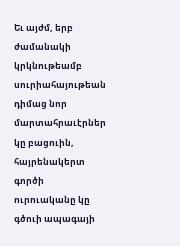Եւ այժմ, երբ ժամանակի կրկնութեամբ սուրիահայութեան դիմաց նոր մարտահրաւէրներ կը բացուին, հայրենակերտ գործի ուրուականը կը գծուի ապագայի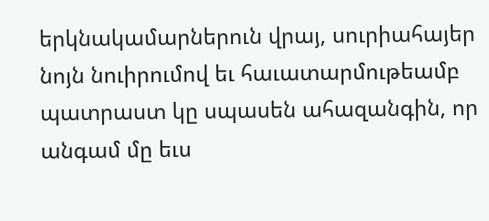երկնակամարներուն վրայ, սուրիահայեր նոյն նուիրումով եւ հաւատարմութեամբ պատրաստ կը սպասեն ահազանգին, որ անգամ մը եւս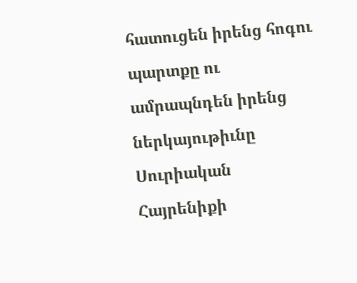հատուցեն իրենց հոգու պարտքը ու ամրապնդեն իրենց ներկայութիւնը Սուրիական Հայրենիքի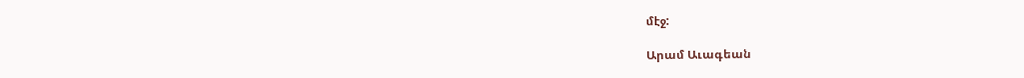մէջ:

Արամ Աւագեան